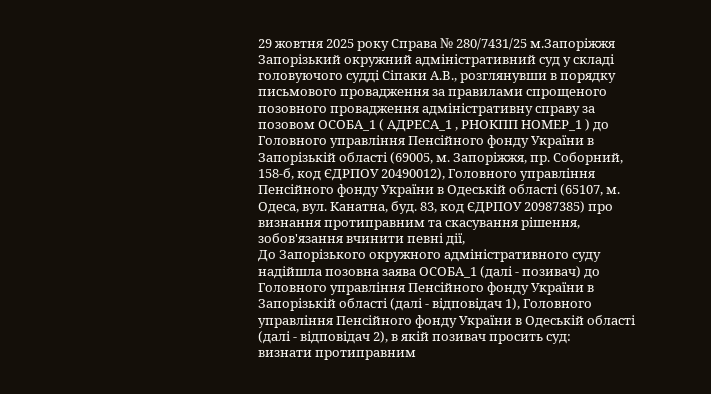29 жовтня 2025 року Справа № 280/7431/25 м.Запоріжжя
Запорізький окружний адміністративний суд у складі головуючого судді Сіпаки А.В., розглянувши в порядку письмового провадження за правилами спрощеного позовного провадження адміністративну справу за позовом ОСОБА_1 ( АДРЕСА_1 , РНОКПП НОМЕР_1 ) до Головного управління Пенсійного фонду України в Запорізькій області (69005, м. Запоріжжя, пр. Соборний, 158-б, код ЄДРПОУ 20490012), Головного управління Пенсійного фонду України в Одеській області (65107, м. Одеса, вул. Канатна, буд. 83, код ЄДРПОУ 20987385) про визнання протиправним та скасування рішення, зобов'язання вчинити певні дії,
До Запорізького окружного адміністративного суду надійшла позовна заява ОСОБА_1 (далі - позивач) до Головного управління Пенсійного фонду України в Запорізькій області (далі - відповідач 1), Головного управління Пенсійного фонду України в Одеській області (далі - відповідач 2), в якій позивач просить суд:
визнати протиправним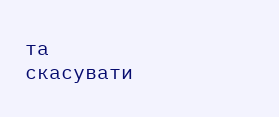та скасувати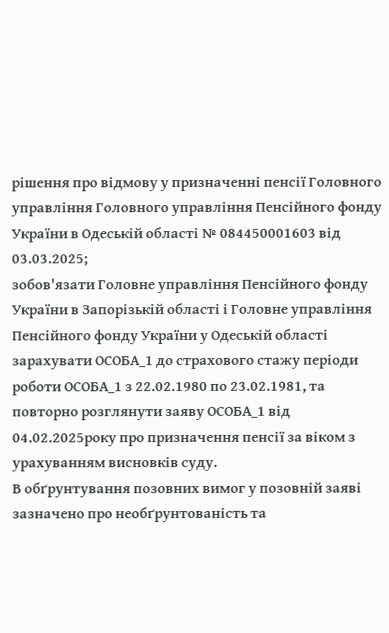рішення про відмову у призначенні пенсії Головного управління Головного управління Пенсійного фонду України в Одеській області № 084450001603 від 03.03.2025;
зобов'язати Головне управління Пенсійного фонду України в Запорізькій області і Головне управління Пенсійного фонду України у Одеській області зарахувати ОСОБА_1 до страхового стажу періоди роботи ОСОБА_1 з 22.02.1980 по 23.02.1981, та повторно розглянути заяву ОСОБА_1 від 04.02.2025року про призначення пенсії за віком з урахуванням висновків суду.
В обґрунтування позовних вимог у позовній заяві зазначено про необґрунтованість та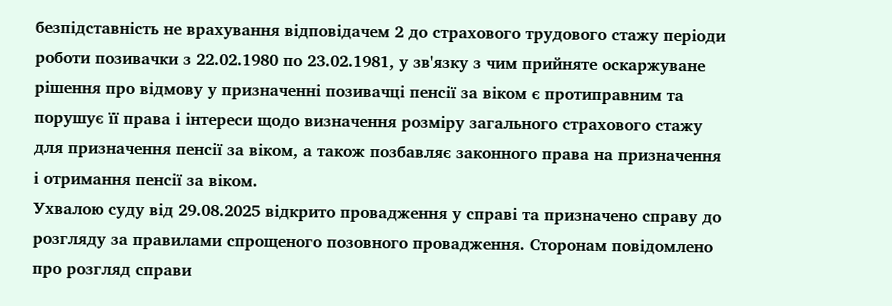безпідставність не врахування відповідачем 2 до страхового трудового стажу періоди роботи позивачки з 22.02.1980 по 23.02.1981, у зв'язку з чим прийняте оскаржуване рішення про відмову у призначенні позивачці пенсії за віком є протиправним та порушує її права і інтереси щодо визначення розміру загального страхового стажу для призначення пенсії за віком, а також позбавляє законного права на призначення і отримання пенсії за віком.
Ухвалою суду від 29.08.2025 відкрито провадження у справі та призначено справу до розгляду за правилами спрощеного позовного провадження. Сторонам повідомлено про розгляд справи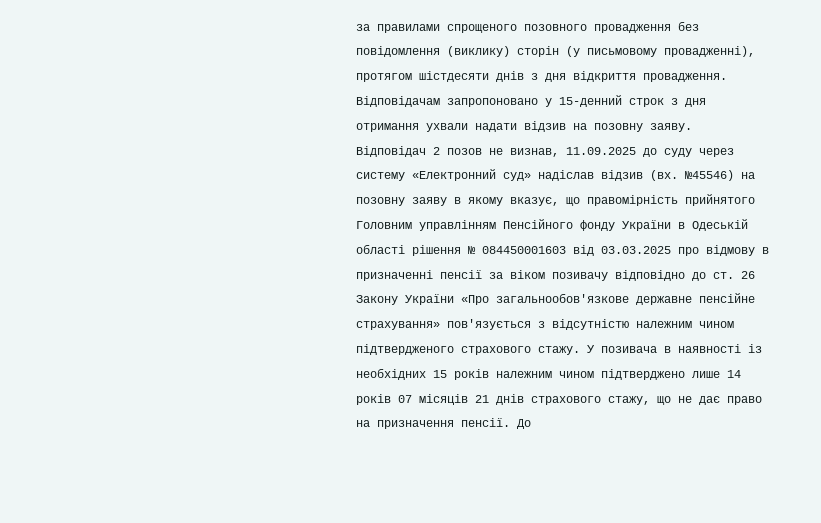за правилами спрощеного позовного провадження без повідомлення (виклику) сторін (у письмовому провадженні), протягом шістдесяти днів з дня відкриття провадження. Відповідачам запропоновано у 15-денний строк з дня отримання ухвали надати відзив на позовну заяву.
Відповідач 2 позов не визнав, 11.09.2025 до суду через систему «Електронний суд» надіслав відзив (вх. №45546) на позовну заяву в якому вказує, що правомірність прийнятого Головним управлінням Пенсійного фонду України в Одеській області рішення № 084450001603 від 03.03.2025 про відмову в призначенні пенсії за віком позивачу відповідно до ст. 26 Закону України «Про загальнообов'язкове державне пенсійне страхування» пов'язується з відсутністю належним чином підтвердженого страхового стажу. У позивача в наявності із необхідних 15 років належним чином підтверджено лише 14 років 07 місяців 21 днів страхового стажу, що не дає право на призначення пенсії. До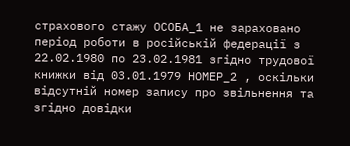страхового стажу ОСОБА_1 не зараховано період роботи в російській федерації з 22.02.1980 по 23.02.1981 згідно трудової книжки від 03.01.1979 НОМЕР_2 , оскільки відсутній номер запису про звільнення та згідно довідки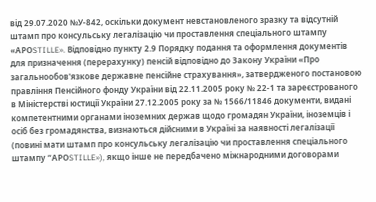від 29.07.2020 №У-842, оскільки документ невстановленого зразку та відсутній штамп про консульську легалізацію чи проставлення спеціального штампу «АРОSTILLE». Відповідно пункту 2.9 Порядку подання та оформлення документів для призначення (перерахунку) пенсій відповідно до Закону України «Про загальнообов'язкове державне пенсійне страхування», затвердженого постановою правління Пенсійного фонду України від 22.11.2005 року № 22-1 та зареєстрованого в Міністерстві юстиції України 27.12.2005 року за № 1566/11846 документи, видані компетентними органами іноземних держав щодо громадян України, іноземців і осіб без громадянства, визнаються дійсними в Україні за наявності легалізації (повині мати штамп про консульську легалізацію чи проставлення спеціального штампу “АРОSTILLE»), якщо інше не передбачено міжнародними договорами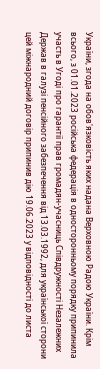України, згода на обов'язковість яких надана Верховною Радою України. Крім всього, з 01.01.2023 російська федерація в односторонньому порядку припинила участь в Угоді про гарантії прав громадян-учасниць Співдружності Незалежних Держав в галузі пенсійного забезпечення від 13.03.1992, для української сторони цей міжнародний договір припинив дію 19.06.2023 у відповідності до листа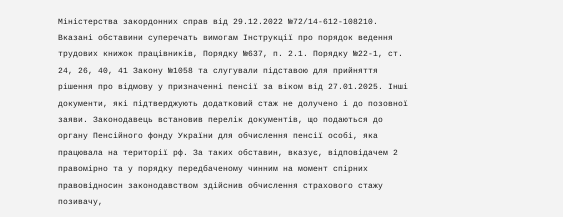Міністерства закордонних справ від 29.12.2022 №72/14-612-108210. Вказані обставини суперечать вимогам Інструкції про порядок ведення трудових книжок працівників, Порядку №637, п. 2.1. Порядку №22-1, ст. 24, 26, 40, 41 Закону №1058 та слугували підставою для прийняття рішення про відмову у призначенні пенсії за віком від 27.01.2025. Інші документи, які підтверджують додатковий стаж не долучено і до позовної заяви. Законодавець встановив перелік документів, що подаються до органу Пенсійного фонду України для обчислення пенсії особі, яка працювала на території рф. За таких обставин, вказує, відповідачем 2 правомірно та у порядку передбаченому чинним на момент спірних правовідносин законодавством здійснив обчислення страхового стажу позивачу,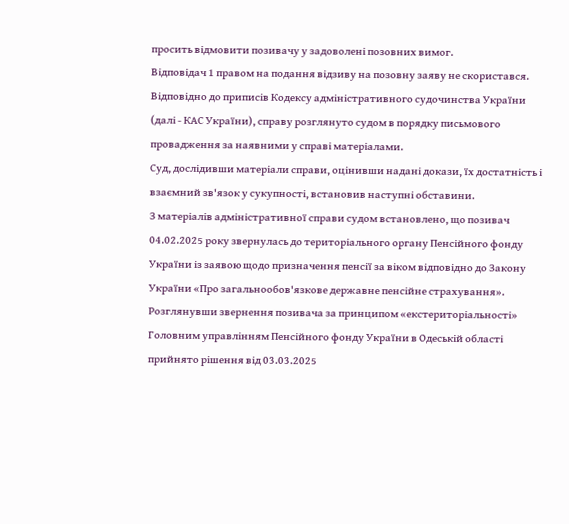просить відмовити позивачу у задоволені позовних вимог.
Відповідач 1 правом на подання відзиву на позовну заяву не скористався.
Відповідно до приписів Кодексу адміністративного судочинства України (далі - КАС України), справу розглянуто судом в порядку письмового провадження за наявними у справі матеріалами.
Суд, дослідивши матеріали справи, оцінивши надані докази, їх достатність і взаємний зв'язок у сукупності, встановив наступні обставини.
З матеріалів адміністративної справи судом встановлено, що позивач 04.02.2025 року звернулась до територіального органу Пенсійного фонду України із заявою щодо призначення пенсії за віком відповідно до Закону України «Про загальнообов'язкове державне пенсійне страхування».
Розглянувши звернення позивача за принципом «екстериторіальності» Головним управлінням Пенсійного фонду України в Одеській області прийнято рішення від 03.03.2025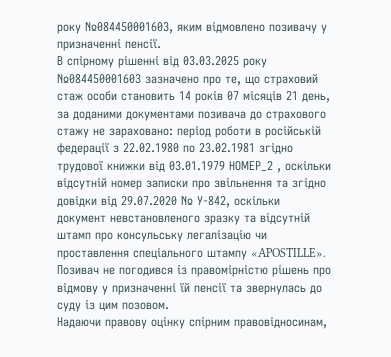року №084450001603, яким відмовлено позивачу у призначенні пенсії.
В спірному рішенні від 03.03.2025 року №084450001603 зазначено про те, що страховий стаж особи становить 14 років 07 місяців 21 день, за доданими документами позивача до страхового стажу не зараховано: період роботи в російській федерації з 22.02.1980 по 23.02.1981 згідно трудової книжки від 03.01.1979 НОМЕР_2 , оскільки відсутній номер записки про звільнення та згідно довідки від 29.07.2020 № У-842, оскільки документ невстановленого зразку та відсутній штамп про консульську легалізацію чи проставлення спеціального штампу «APOSTILLE».
Позивач не погодився із правомірністю рішень про відмову у призначенні їй пенсії та звернулась до суду із цим позовом.
Надаючи правову оцінку спірним правовідносинам,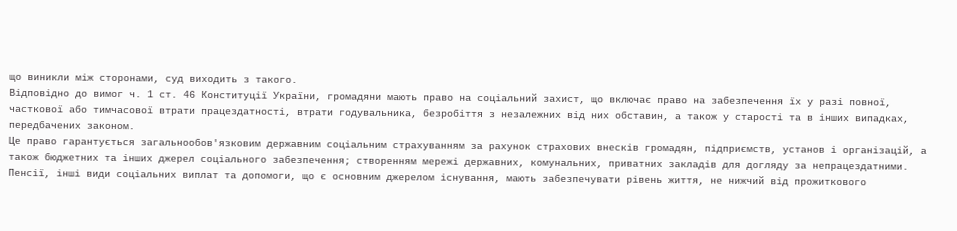що виникли між сторонами, суд виходить з такого.
Відповідно до вимог ч. 1 ст. 46 Конституції України, громадяни мають право на соціальний захист, що включає право на забезпечення їх у разі повної, часткової або тимчасової втрати працездатності, втрати годувальника, безробіття з незалежних від них обставин, а також у старості та в інших випадках, передбачених законом.
Це право гарантується загальнообов'язковим державним соціальним страхуванням за рахунок страхових внесків громадян, підприємств, установ і організацій, а також бюджетних та інших джерел соціального забезпечення; створенням мережі державних, комунальних, приватних закладів для догляду за непрацездатними.
Пенсії, інші види соціальних виплат та допомоги, що є основним джерелом існування, мають забезпечувати рівень життя, не нижчий від прожиткового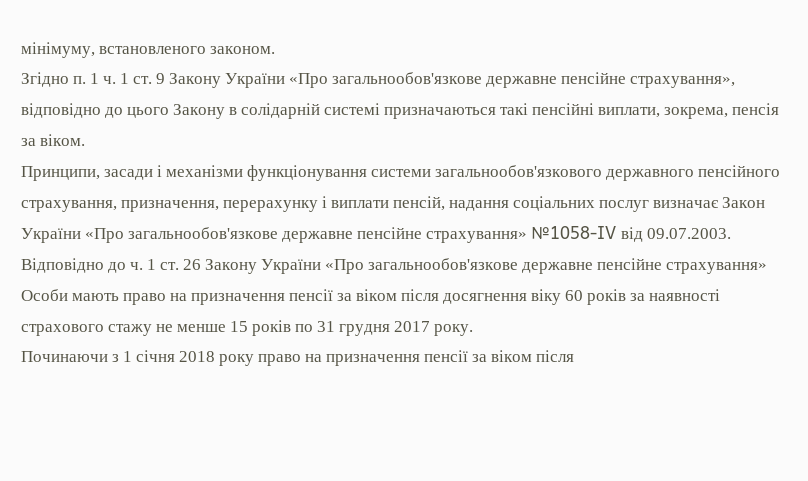мінімуму, встановленого законом.
Згідно п. 1 ч. 1 ст. 9 Закону України «Про загальнообов'язкове державне пенсійне страхування», відповідно до цього Закону в солідарній системі призначаються такі пенсійні виплати, зокрема, пенсія за віком.
Принципи, засади і механізми функціонування системи загальнообов'язкового державного пенсійного страхування, призначення, перерахунку і виплати пенсій, надання соціальних послуг визначає Закон України «Про загальнообов'язкове державне пенсійне страхування» №1058-IV від 09.07.2003.
Відповідно до ч. 1 ст. 26 Закону України «Про загальнообов'язкове державне пенсійне страхування» Особи мають право на призначення пенсії за віком після досягнення віку 60 років за наявності страхового стажу не менше 15 років по 31 грудня 2017 року.
Починаючи з 1 січня 2018 року право на призначення пенсії за віком після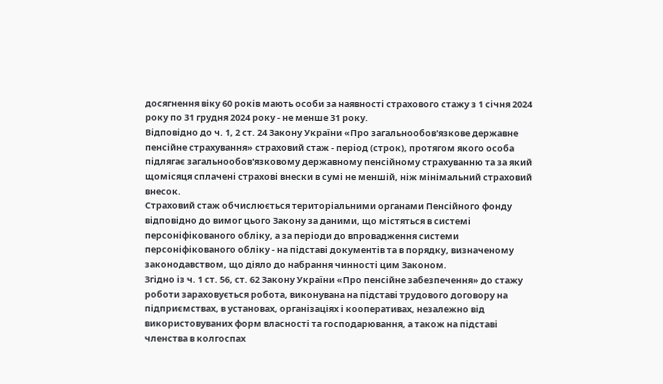досягнення віку 60 років мають особи за наявності страхового стажу з 1 січня 2024 року по 31 грудня 2024 року - не менше 31 року.
Відповідно до ч. 1, 2 ст. 24 Закону України «Про загальнообов'язкове державне пенсійне страхування» страховий стаж - період (строк), протягом якого особа підлягає загальнообов'язковому державному пенсійному страхуванню та за який щомісяця сплачені страхові внески в сумі не меншій, ніж мінімальний страховий внесок.
Страховий стаж обчислюється територіальними органами Пенсійного фонду відповідно до вимог цього Закону за даними, що містяться в системі персоніфікованого обліку, а за періоди до впровадження системи персоніфікованого обліку - на підставі документів та в порядку, визначеному законодавством, що діяло до набрання чинності цим Законом.
Згідно із ч. 1 ст. 56, ст. 62 Закону України «Про пенсійне забезпечення» до стажу роботи зараховується робота, виконувана на підставі трудового договору на підприємствах, в установах, організаціях і кооперативах, незалежно від використовуваних форм власності та господарювання, а також на підставі членства в колгоспах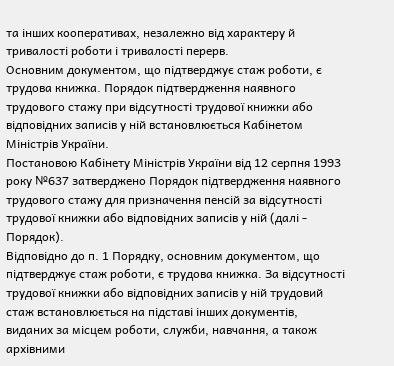та інших кооперативах, незалежно від характеру й тривалості роботи і тривалості перерв.
Основним документом, що підтверджує стаж роботи, є трудова книжка. Порядок підтвердження наявного трудового стажу при відсутності трудової книжки або відповідних записів у ній встановлюється Кабінетом Міністрів України.
Постановою Кабінету Міністрів України від 12 серпня 1993 року №637 затверджено Порядок підтвердження наявного трудового стажу для призначення пенсій за відсутності трудової книжки або відповідних записів у ній (далі - Порядок).
Відповідно до п. 1 Порядку, основним документом, що підтверджує стаж роботи, є трудова книжка. За відсутності трудової книжки або відповідних записів у ній трудовий стаж встановлюється на підставі інших документів, виданих за місцем роботи, служби, навчання, а також архівними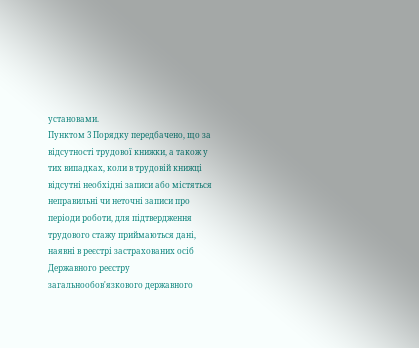установами.
Пунктом 3 Порядку передбачено, що за відсутності трудової книжки, а також у тих випадках, коли в трудовій книжці відсутні необхідні записи або містяться неправильні чи неточні записи про періоди роботи, для підтвердження трудового стажу приймаються дані, наявні в реєстрі застрахованих осіб Державного реєстру загальнообов'язкового державного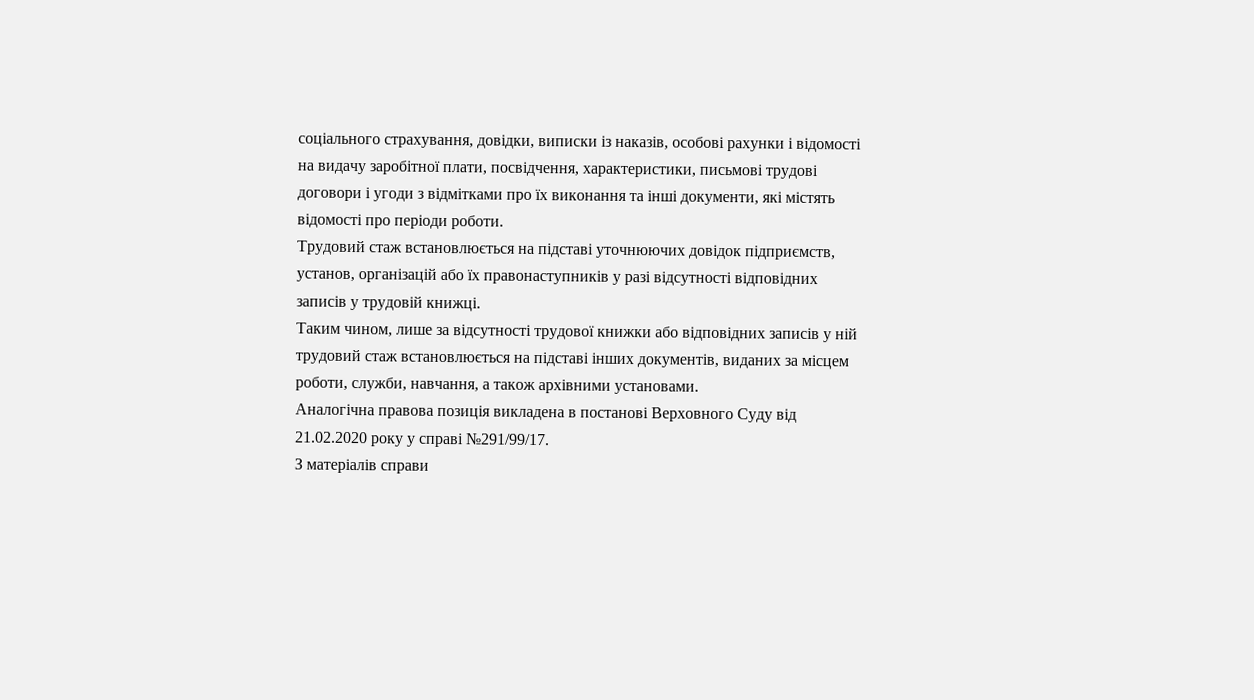соціального страхування, довідки, виписки із наказів, особові рахунки і відомості на видачу заробітної плати, посвідчення, характеристики, письмові трудові договори і угоди з відмітками про їх виконання та інші документи, які містять відомості про періоди роботи.
Трудовий стаж встановлюється на підставі уточнюючих довідок підприємств, установ, організацій або їх правонаступників у разі відсутності відповідних записів у трудовій книжці.
Таким чином, лише за відсутності трудової книжки або відповідних записів у ній трудовий стаж встановлюється на підставі інших документів, виданих за місцем роботи, служби, навчання, а також архівними установами.
Аналогічна правова позиція викладена в постанові Верховного Суду від 21.02.2020 року у справі №291/99/17.
З матеріалів справи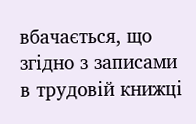вбачається, що згідно з записами в трудовій книжці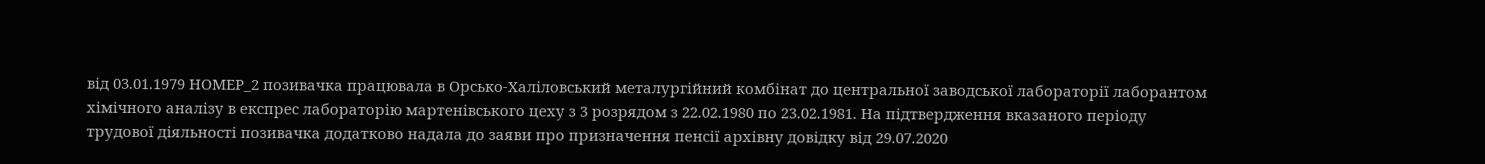від 03.01.1979 НОМЕР_2 позивачка працювала в Орсько-Халіловський металургійний комбінат до центральної заводської лабораторії лаборантом хімічного аналізу в експрес лабораторію мартенівського цеху з 3 розрядом з 22.02.1980 по 23.02.1981. На підтвердження вказаного періоду трудової діяльності позивачка додатково надала до заяви про призначення пенсії архівну довідку від 29.07.2020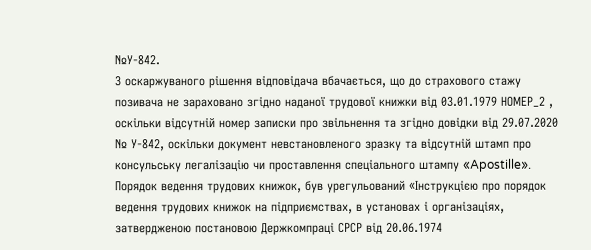№У-842.
З оскаржуваного рішення відповідача вбачається, що до страхового стажу позивача не зараховано згідно наданої трудової книжки від 03.01.1979 НОМЕР_2 , оскільки відсутній номер записки про звільнення та згідно довідки від 29.07.2020 № У-842, оскільки документ невстановленого зразку та відсутній штамп про консульську легалізацію чи проставлення спеціального штампу «Apostille».
Порядок ведення трудових книжок, був урегульований «Інструкцією про порядок ведення трудових книжок на підприємствах, в установах і організаціях, затвердженою постановою Держкомпраці СРСР від 20.06.1974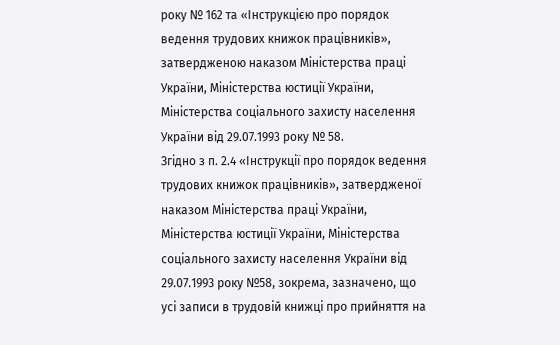року № 162 та «Інструкцією про порядок ведення трудових книжок працівників», затвердженою наказом Міністерства праці України, Міністерства юстиції України, Міністерства соціального захисту населення України від 29.07.1993 року № 58.
Згідно з п. 2.4 «Інструкції про порядок ведення трудових книжок працівників», затвердженої наказом Міністерства праці України, Міністерства юстиції України, Міністерства соціального захисту населення України від 29.07.1993 року №58, зокрема, зазначено, що усі записи в трудовій книжці про прийняття на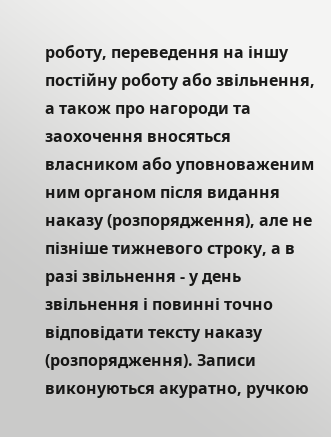роботу, переведення на іншу постійну роботу або звільнення, а також про нагороди та заохочення вносяться власником або уповноваженим ним органом після видання наказу (розпорядження), але не пізніше тижневого строку, а в разі звільнення - у день звільнення і повинні точно відповідати тексту наказу (розпорядження). Записи виконуються акуратно, ручкою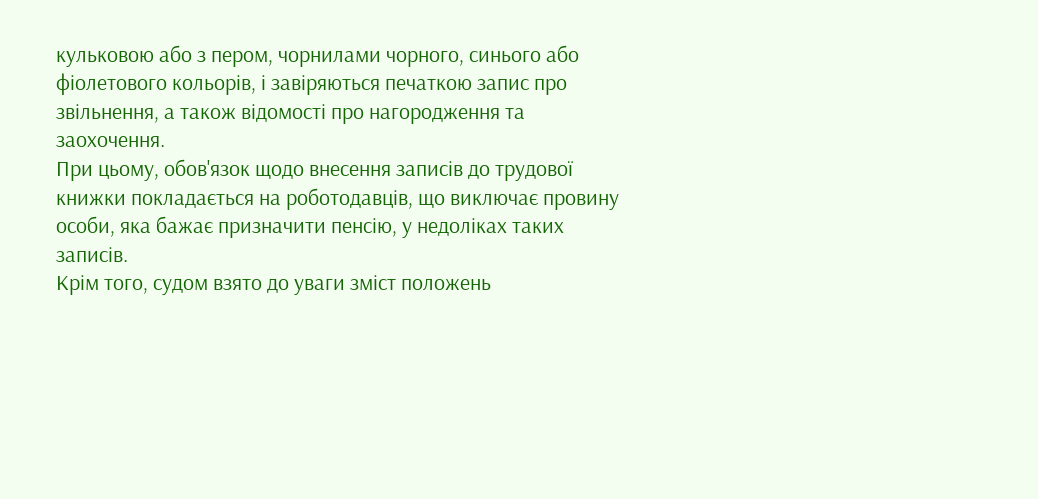кульковою або з пером, чорнилами чорного, синього або фіолетового кольорів, і завіряються печаткою запис про звільнення, а також відомості про нагородження та заохочення.
При цьому, обов'язок щодо внесення записів до трудової книжки покладається на роботодавців, що виключає провину особи, яка бажає призначити пенсію, у недоліках таких записів.
Крім того, судом взято до уваги зміст положень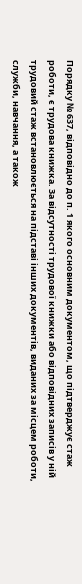Порядку № 637, відповідно до п. 1 якого основним документом, що підтверджує стаж роботи, є трудова книжка. За відсутності трудової книжки або відповідних записів у ній трудовий стаж встановлюється на підставі інших документів, виданих за місцем роботи, служби, навчання, а також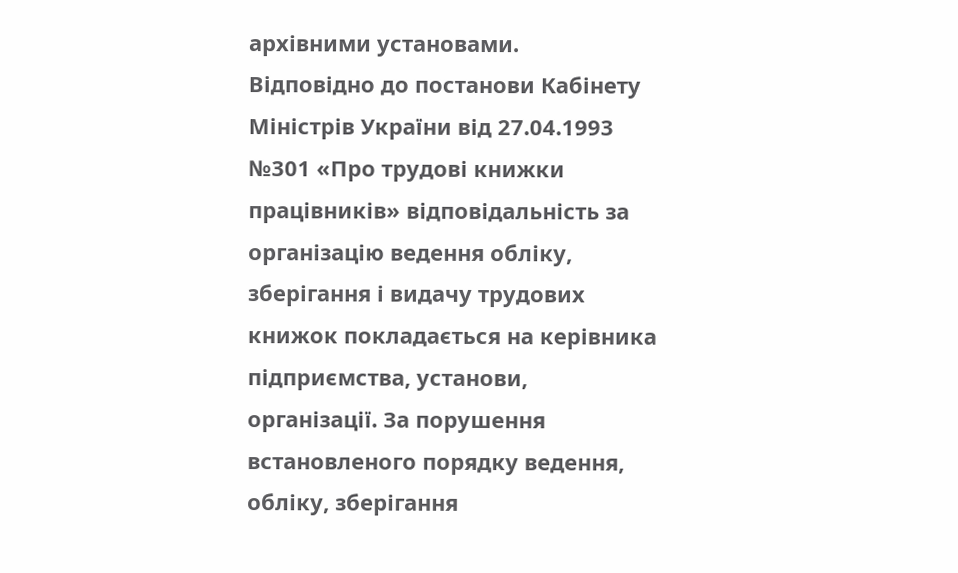архівними установами.
Відповідно до постанови Кабінету Міністрів України від 27.04.1993 №301 «Про трудові книжки працівників» відповідальність за організацію ведення обліку, зберігання і видачу трудових книжок покладається на керівника підприємства, установи, організації. За порушення встановленого порядку ведення, обліку, зберігання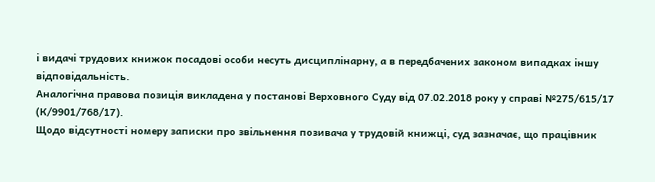і видачі трудових книжок посадові особи несуть дисциплінарну, а в передбачених законом випадках іншу відповідальність.
Аналогічна правова позиція викладена у постанові Верховного Суду від 07.02.2018 року у справі №275/615/17 (К/9901/768/17).
Щодо відсутності номеру записки про звільнення позивача у трудовій книжці, суд зазначає, що працівник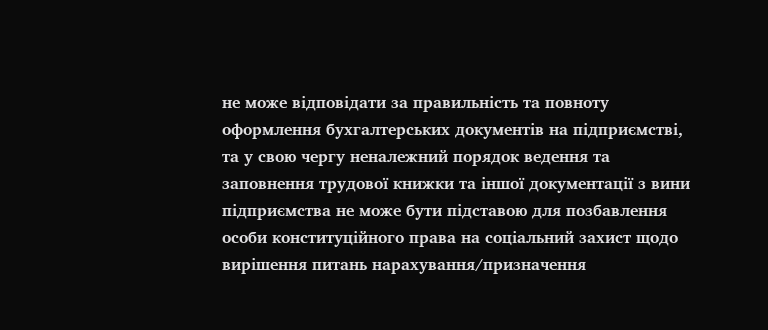не може відповідати за правильність та повноту оформлення бухгалтерських документів на підприємстві, та у свою чергу неналежний порядок ведення та заповнення трудової книжки та іншої документації з вини підприємства не може бути підставою для позбавлення особи конституційного права на соціальний захист щодо вирішення питань нарахування/призначення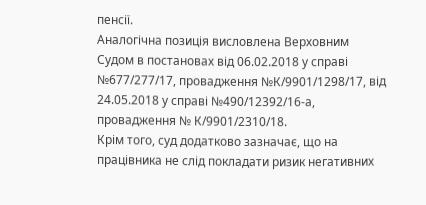пенсії.
Аналогічна позиція висловлена Верховним Судом в постановах від 06.02.2018 у справі №677/277/17, провадження №К/9901/1298/17, від 24.05.2018 у справі №490/12392/16-а, провадження № К/9901/2310/18.
Крім того, суд додатково зазначає, що на працівника не слід покладати ризик негативних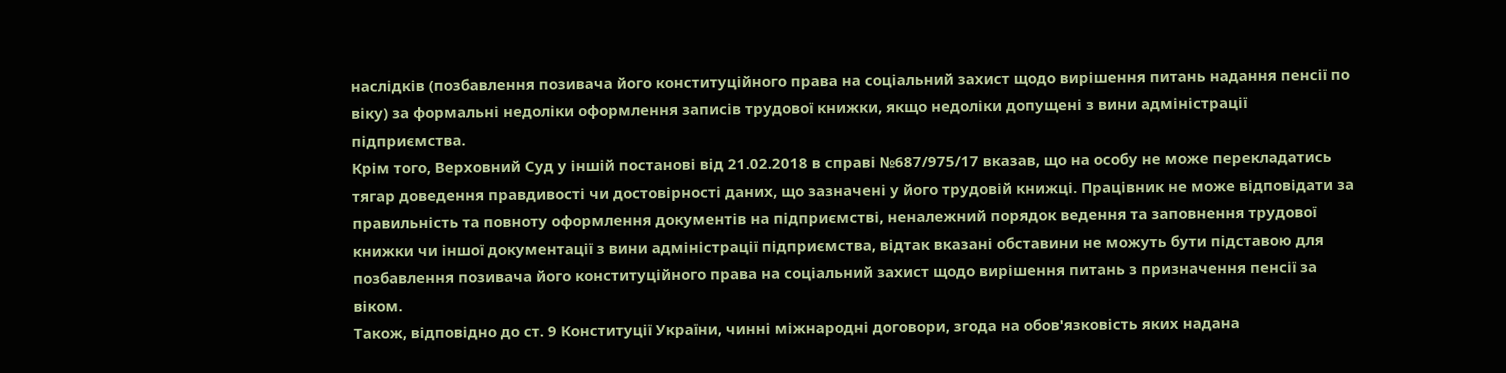наслідків (позбавлення позивача його конституційного права на соціальний захист щодо вирішення питань надання пенсії по віку) за формальні недоліки оформлення записів трудової книжки, якщо недоліки допущені з вини адміністрації підприємства.
Крім того, Верховний Суд у іншій постанові від 21.02.2018 в справі №687/975/17 вказав, що на особу не може перекладатись тягар доведення правдивості чи достовірності даних, що зазначені у його трудовій книжці. Працівник не може відповідати за правильність та повноту оформлення документів на підприємстві, неналежний порядок ведення та заповнення трудової книжки чи іншої документації з вини адміністрації підприємства, відтак вказані обставини не можуть бути підставою для позбавлення позивача його конституційного права на соціальний захист щодо вирішення питань з призначення пенсії за віком.
Також, відповідно до ст. 9 Конституції України, чинні міжнародні договори, згода на обов'язковість яких надана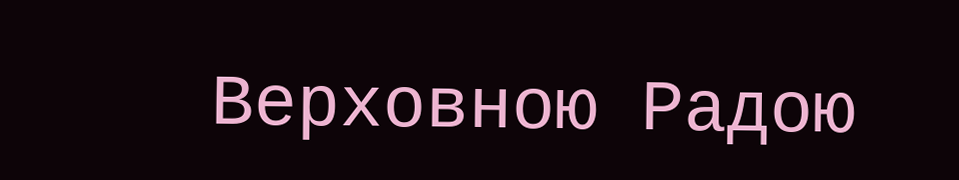Верховною Радою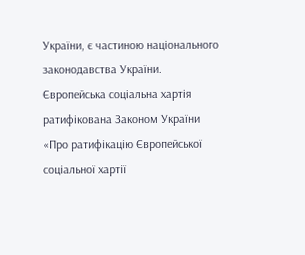України, є частиною національного законодавства України.
Європейська соціальна хартія ратифікована Законом України «Про ратифікацію Європейської соціальної хартії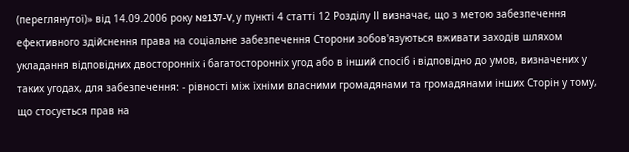(переглянутої)» від 14.09.2006 року №137-V, у пункті 4 статті 12 Розділу ІІ визначає, що з метою забезпечення ефективного здійснення права на соціальне забезпечення Сторони зобов'язуються вживати заходів шляхом укладання відповідних двосторонніх i багатосторонніх угод або в інший спосіб i відповідно до умов, визначених у таких угодах, для забезпечення: - рівності між їхніми власними громадянами та громадянами інших Сторін у тому, що стосується прав на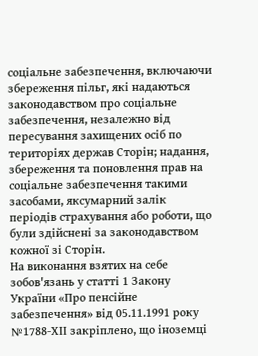соціальне забезпечення, включаючи збереження пільг, які надаються законодавством про соціальне забезпечення, незалежно від пересування захищених осіб по територіях держав Сторін; надання, збереження та поновлення прав на соціальне забезпечення такими засобами, яксумарний залік періодів страхування або роботи, що були здійснені за законодавством кожної зі Сторін.
На виконання взятих на себе зобов'язань у статті 1 Закону України «Про пенсійне забезпечення» від 05.11.1991 року №1788-ХІІ закріплено, що іноземці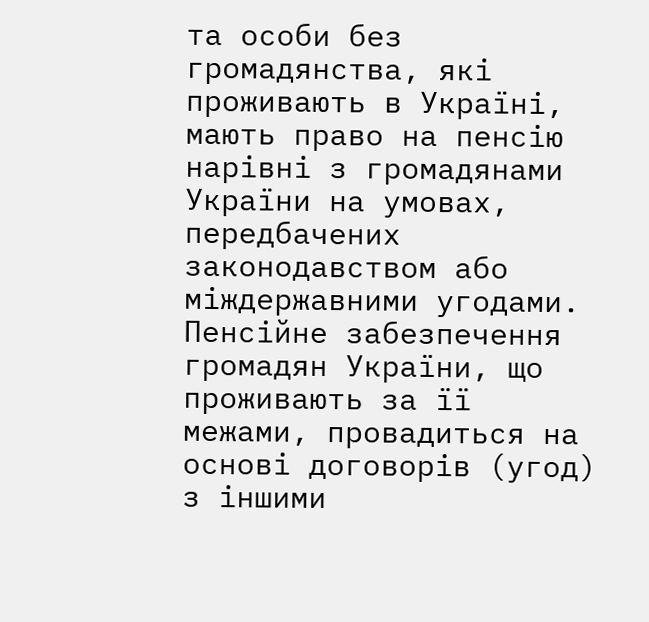та особи без громадянства, які проживають в Україні, мають право на пенсію нарівні з громадянами України на умовах, передбачених законодавством або міждержавними угодами.
Пенсійне забезпечення громадян України, що проживають за її межами, провадиться на основі договорів (угод) з іншими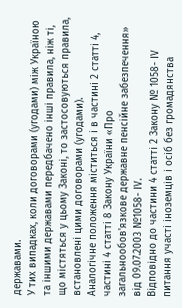державами.
У тих випадках, коли договорами (угодами) між Україною та іншими державами передбачено інші правила, ніж ті, що містяться у цьому Законі, то застосовуються правила, встановлені цими договорами (угодами).
Аналогічне положення міститься і в частині 2 статті 4, частині 4 статті 8 Закону України «Про загальнообов'язкове державне пенсійне забезпечення» від 09.07.2003 №1058- IV.
Відповідно до частини 4 статті 2 Закону № 1058- IV питання участі іноземців і осіб без громадянства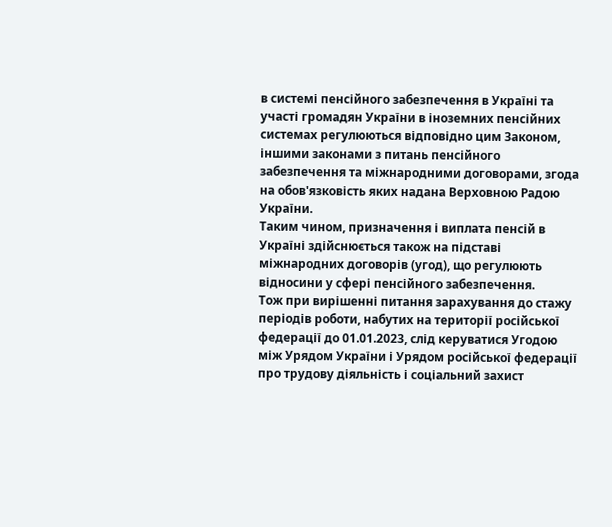в системі пенсійного забезпечення в Україні та участі громадян України в іноземних пенсійних системах регулюються відповідно цим Законом, іншими законами з питань пенсійного забезпечення та міжнародними договорами, згода на обов'язковість яких надана Верховною Радою України.
Таким чином, призначення і виплата пенсій в Україні здійснюється також на підставі міжнародних договорів (угод), що регулюють відносини у сфері пенсійного забезпечення.
Тож при вирішенні питання зарахування до стажу періодів роботи, набутих на території російської федерації до 01.01.2023, слід керуватися Угодою між Урядом України і Урядом російської федерації про трудову діяльність і соціальний захист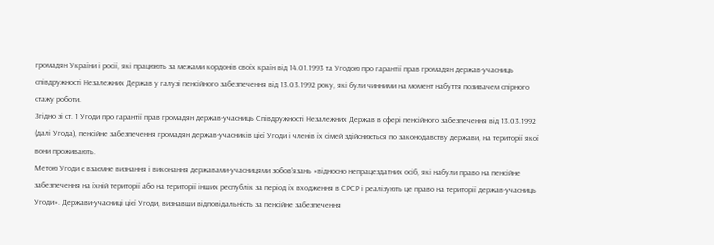громадян України і росії, які працюють за межами кордонів своїх країн від 14.01.1993 та Угодою про гарантії прав громадян держав-учасниць співдружності Незалежних Держав у галузі пенсійного забезпечення від 13.03.1992 року, які були чинними на момент набуття позивачем спірного стажу роботи.
Згідно зі ст. 1 Угоди про гарантії прав громадян держав-учасниць Співдружності Незалежних Держав в сфері пенсійного забезпечення від 13.03.1992 (далі Угода), пенсійне забезпечення громадян держав-учасників цієї Угоди і членів їх сімей здійснюється по законодавству держави, на території якої вони проживають.
Метою Угоди є взаємне визнання і виконання державами-учасницями зобов'язань «відносно непрацездатних осіб, які набули право на пенсійне забезпечення на їхній території або на території інших республік за період їх входження в СРСР і реалізують це право на території держав-учасниць Угоди». Держави-учасниці цієї Угоди, визнавши відповідальність за пенсійне забезпечення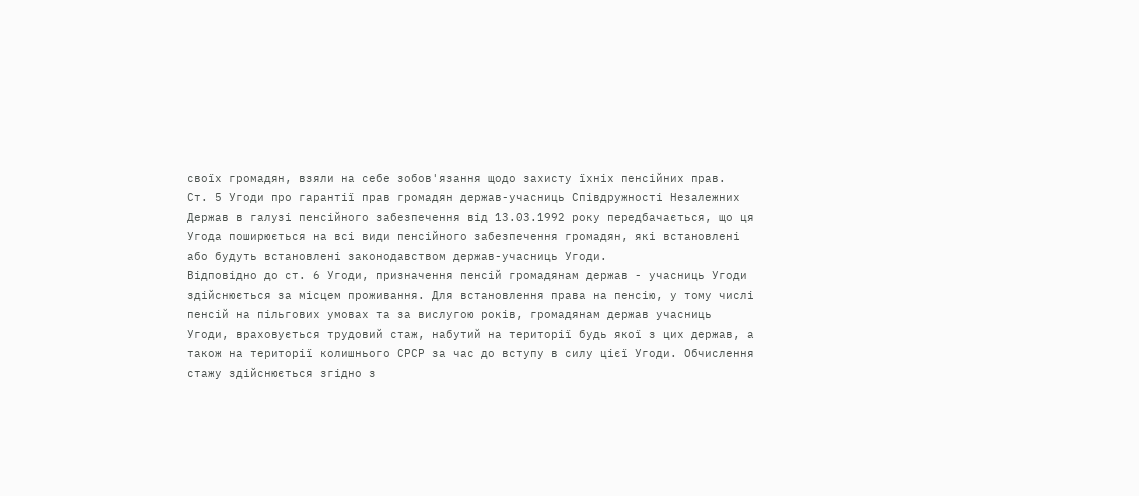своїх громадян, взяли на себе зобов'язання щодо захисту їхніх пенсійних прав.
Ст. 5 Угоди про гарантії прав громадян держав-учасниць Співдружності Незалежних Держав в галузі пенсійного забезпечення від 13.03.1992 року передбачається, що ця Угода поширюється на всі види пенсійного забезпечення громадян, які встановлені або будуть встановлені законодавством держав-учасниць Угоди.
Відповідно до ст. 6 Угоди, призначення пенсій громадянам держав - учасниць Угоди здійснюється за місцем проживання. Для встановлення права на пенсію, у тому числі пенсій на пільгових умовах та за вислугою років, громадянам держав учасниць Угоди, враховується трудовий стаж, набутий на території будь якої з цих держав, а також на території колишнього СРСР за час до вступу в силу цієї Угоди. Обчислення стажу здійснюється згідно з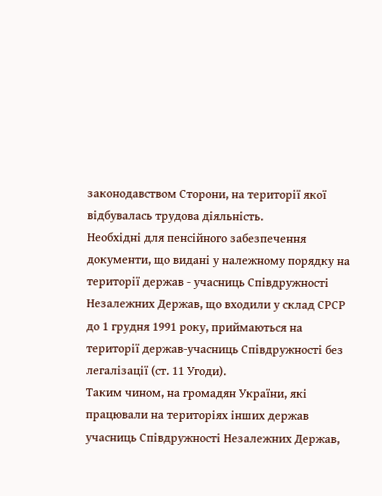законодавством Сторони, на території якої відбувалась трудова діяльність.
Необхідні для пенсійного забезпечення документи, що видані у належному порядку на території держав - учасниць Співдружності Незалежних Держав, що входили у склад СРСР до 1 грудня 1991 року, приймаються на території держав-учасниць Співдружності без легалізації (ст. 11 Угоди).
Таким чином, на громадян України, які працювали на територіях інших держав учасниць Співдружності Незалежних Держав,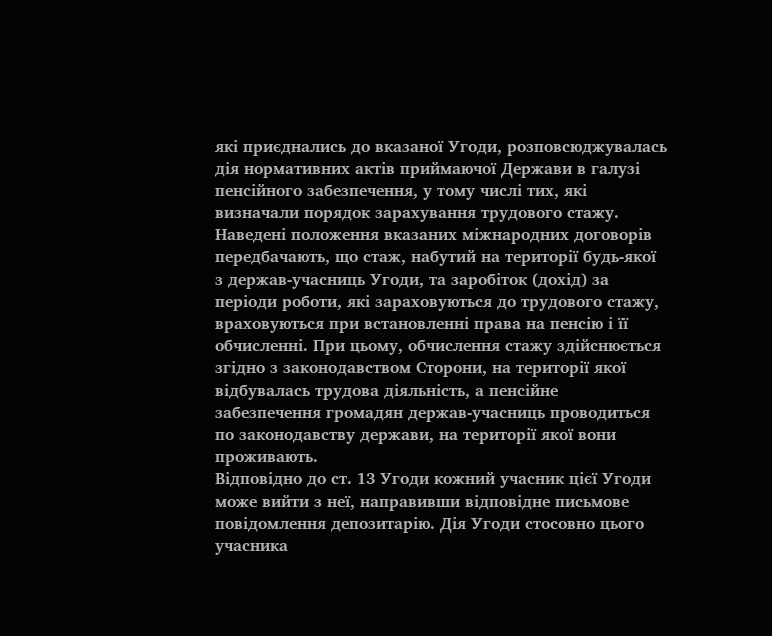які приєднались до вказаної Угоди, розповсюджувалась дія нормативних актів приймаючої Держави в галузі пенсійного забезпечення, у тому числі тих, які визначали порядок зарахування трудового стажу.
Наведені положення вказаних міжнародних договорів передбачають, що стаж, набутий на території будь-якої з держав-учасниць Угоди, та заробіток (дохід) за періоди роботи, які зараховуються до трудового стажу, враховуються при встановленні права на пенсію і її обчисленні. При цьому, обчислення стажу здійснюється згідно з законодавством Сторони, на території якої відбувалась трудова діяльність, а пенсійне забезпечення громадян держав-учасниць проводиться по законодавству держави, на території якої вони проживають.
Відповідно до ст. 13 Угоди кожний учасник цієї Угоди може вийти з неї, направивши відповідне письмове повідомлення депозитарію. Дія Угоди стосовно цього учасника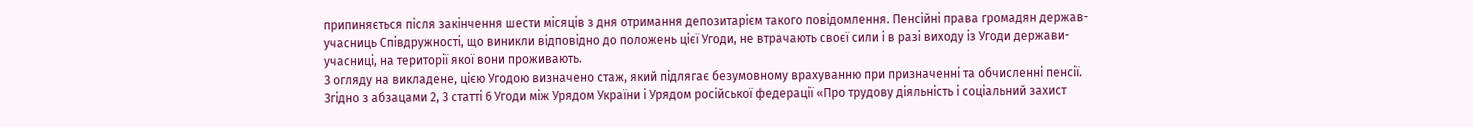припиняється після закінчення шести місяців з дня отримання депозитарієм такого повідомлення. Пенсійні права громадян держав-учасниць Співдружності, що виникли відповідно до положень цієї Угоди, не втрачають своєї сили і в разі виходу із Угоди держави-учасниці, на території якої вони проживають.
З огляду на викладене, цією Угодою визначено стаж, який підлягає безумовному врахуванню при призначенні та обчисленні пенсії.
Згідно з абзацами 2, 3 статті 6 Угоди між Урядом України і Урядом російської федерації «Про трудову діяльність і соціальний захист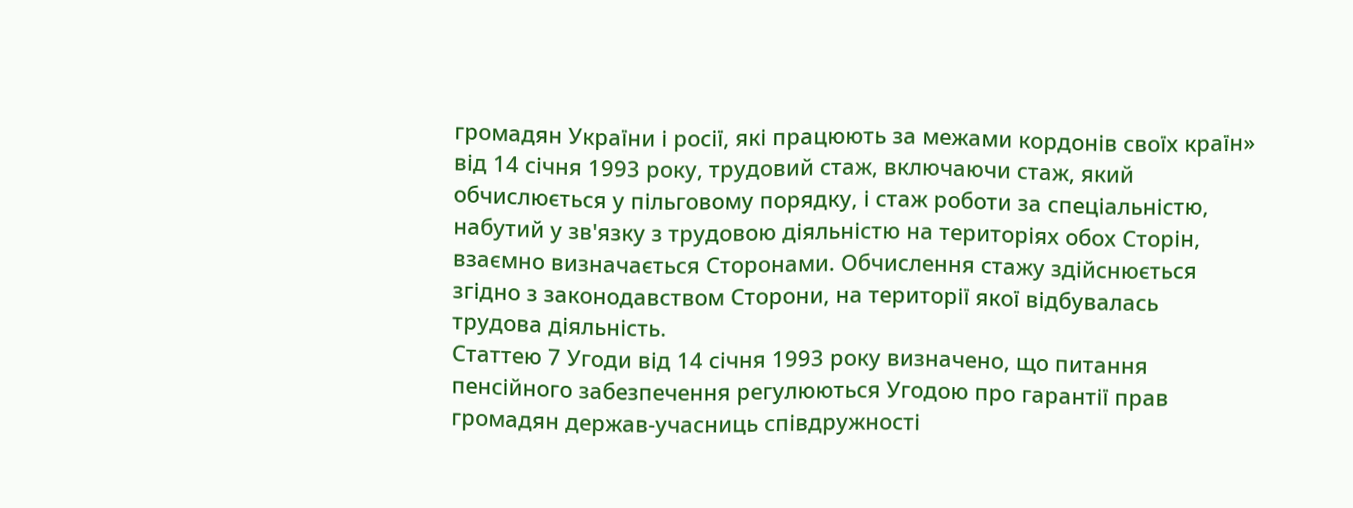громадян України і росії, які працюють за межами кордонів своїх країн» від 14 січня 1993 року, трудовий стаж, включаючи стаж, який обчислюється у пільговому порядку, і стаж роботи за спеціальністю, набутий у зв'язку з трудовою діяльністю на територіях обох Сторін, взаємно визначається Сторонами. Обчислення стажу здійснюється згідно з законодавством Сторони, на території якої відбувалась трудова діяльність.
Статтею 7 Угоди від 14 січня 1993 року визначено, що питання пенсійного забезпечення регулюються Угодою про гарантії прав громадян держав-учасниць співдружності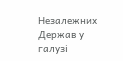Незалежних Держав у галузі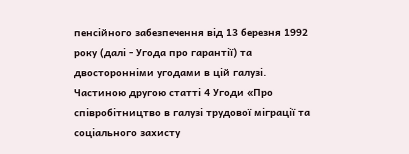пенсійного забезпечення від 13 березня 1992 року (далі - Угода про гарантії) та двосторонніми угодами в цій галузі.
Частиною другою статті 4 Угоди «Про співробітництво в галузі трудової міграції та соціального захисту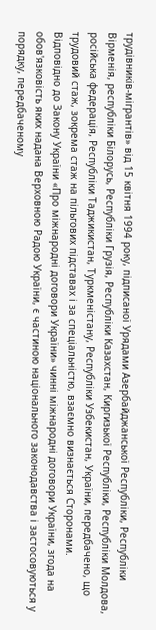трудівників-мігрантів» від 15 квітня 1994 року, підписаної Урядами Азербайджанської Республіки, Республіки Вірменія, республіки Білорусь, Республіки Грузія, Республіки Казахстан, Киргизької Республіки, Республіки Молдова, російська федерація, Республіки Таджикистан, Туркменістану, Республіки Узбекистан, України, передбачено, що трудовий стаж, зокрема стаж на пільгових підставах і за спеціальністю, взаємно визнається Сторонами.
Відповідно до Закону України «Про міжнародні договори України» чинні міжнародні договори України, згода на обов'язковість яких надана Верховною Радою України, є частиною національного законодавства і застосовуються у порядку, передбаченому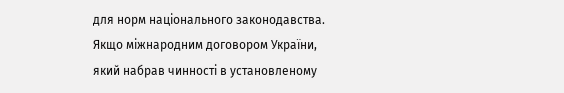для норм національного законодавства. Якщо міжнародним договором України, який набрав чинності в установленому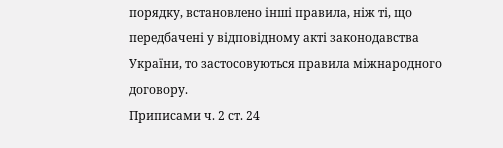порядку, встановлено інші правила, ніж ті, що передбачені у відповідному акті законодавства України, то застосовуються правила міжнародного договору.
Приписами ч. 2 ст. 24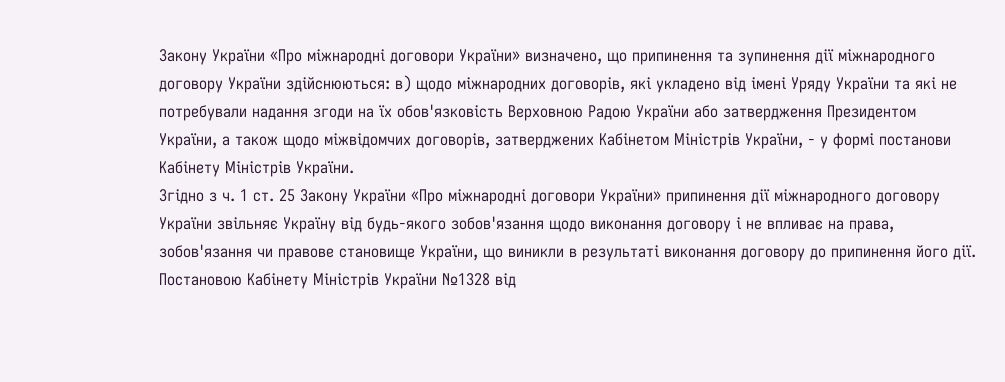Закону України «Про міжнародні договори України» визначено, що припинення та зупинення дії міжнародного договору України здійснюються: в) щодо міжнародних договорів, які укладено від імені Уряду України та які не потребували надання згоди на їх обов'язковість Верховною Радою України або затвердження Президентом України, а також щодо міжвідомчих договорів, затверджених Кабінетом Міністрів України, - у формі постанови Кабінету Міністрів України.
Згідно з ч. 1 ст. 25 Закону України «Про міжнародні договори України» припинення дії міжнародного договору України звільняє Україну від будь-якого зобов'язання щодо виконання договору і не впливає на права, зобов'язання чи правове становище України, що виникли в результаті виконання договору до припинення його дії.
Постановою Кабінету Міністрів України №1328 від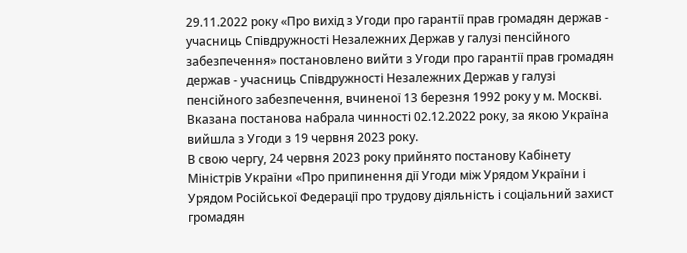29.11.2022 року «Про вихід з Угоди про гарантії прав громадян держав - учасниць Співдружності Незалежних Держав у галузі пенсійного забезпечення» постановлено вийти з Угоди про гарантії прав громадян держав - учасниць Співдружності Незалежних Держав у галузі пенсійного забезпечення, вчиненої 13 березня 1992 року у м. Москві. Вказана постанова набрала чинності 02.12.2022 року, за якою Україна вийшла з Угоди з 19 червня 2023 року.
В свою чергу, 24 червня 2023 року прийнято постанову Кабінету Міністрів України «Про припинення дії Угоди між Урядом України і Урядом Російської Федерації про трудову діяльність і соціальний захист громадян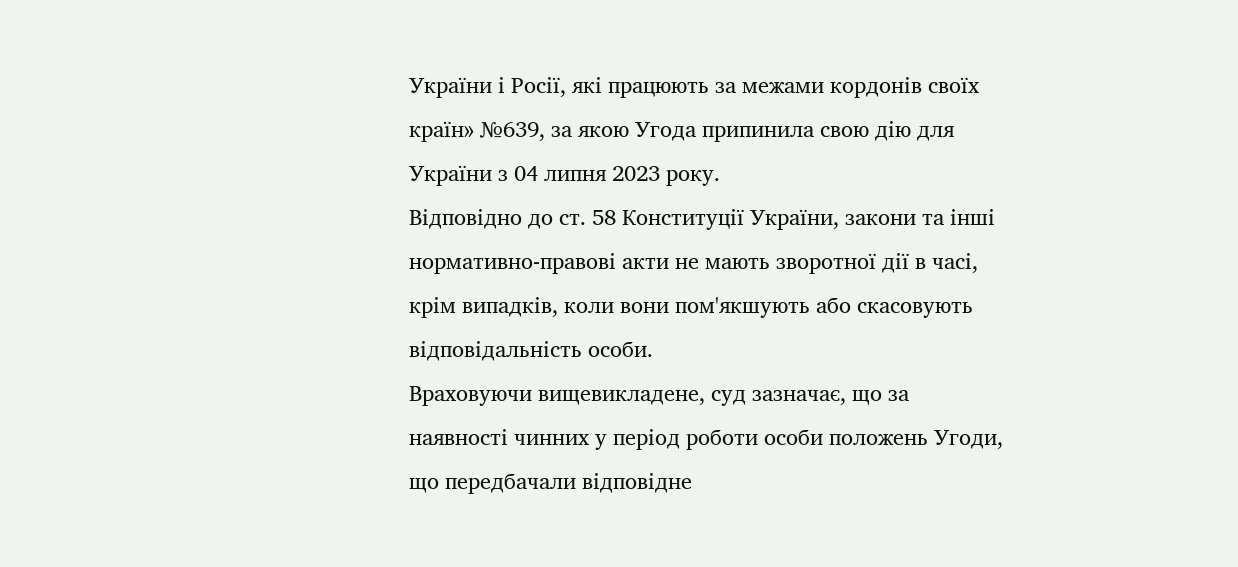України і Росії, які працюють за межами кордонів своїх країн» №639, за якою Угода припинила свою дію для України з 04 липня 2023 року.
Відповідно до ст. 58 Конституції України, закони та інші нормативно-правові акти не мають зворотної дії в часі, крім випадків, коли вони пом'якшують або скасовують відповідальність особи.
Враховуючи вищевикладене, суд зазначає, що за наявності чинних у період роботи особи положень Угоди, що передбачали відповідне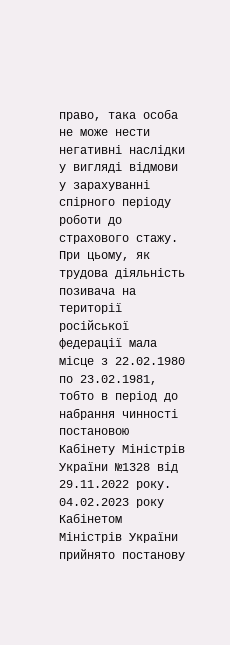право, така особа не може нести негативні наслідки у вигляді відмови у зарахуванні спірного періоду роботи до страхового стажу.
При цьому, як трудова діяльність позивача на території російської федерації мала місце з 22.02.1980 по 23.02.1981, тобто в період до набрання чинності постановою Кабінету Міністрів України №1328 від 29.11.2022 року.
04.02.2023 року Кабінетом Міністрів України прийнято постанову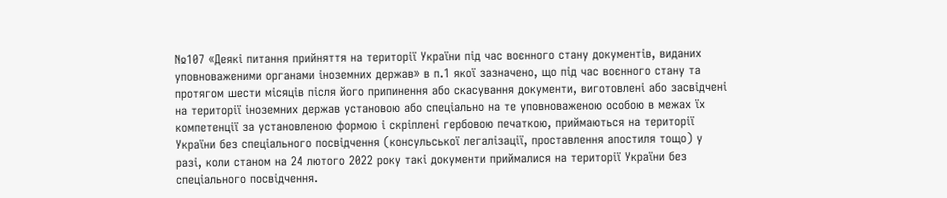№107 «Деякі питання прийняття на території України під час воєнного стану документів, виданих уповноваженими органами іноземних держав» в п.1 якої зазначено, що під час воєнного стану та протягом шести місяців після його припинення або скасування документи, виготовлені або засвідчені на території іноземних держав установою або спеціально на те уповноваженою особою в межах їх компетенції за установленою формою і скріплені гербовою печаткою, приймаються на території України без спеціального посвідчення (консульської легалізації, проставлення апостиля тощо) у разі, коли станом на 24 лютого 2022 року такі документи приймалися на території України без спеціального посвідчення.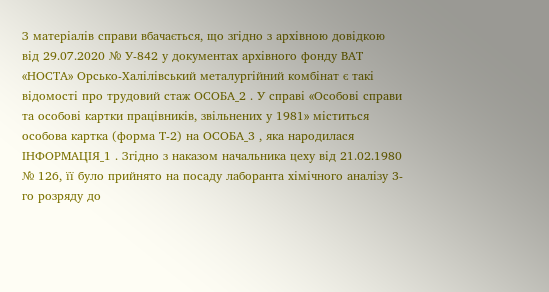З матеріалів справи вбачається, що згідно з архівною довідкою від 29.07.2020 № У-842 у документах архівного фонду ВАТ «НОСТА» Орсько-Халілівський металургійний комбінат є такі відомості про трудовий стаж ОСОБА_2 . У справі «Особові справи та особові картки працівників, звільнених у 1981» міститься особова картка (форма Т-2) на ОСОБА_3 , яка народилася ІНФОРМАЦІЯ_1 . Згідно з наказом начальника цеху від 21.02.1980 № 126, її було прийнято на посаду лаборанта хімічного аналізу 3-го розряду до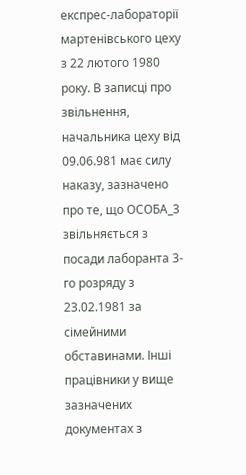експрес-лабораторії мартенівського цеху з 22 лютого 1980 року. В записці про звільнення, начальника цеху від 09.06.981 має силу наказу, зазначено про те, що ОСОБА_3 звільняється з посади лаборанта 3-го розряду з 23.02.1981 за сімейними обставинами. Інші працівники у вище зазначених документах з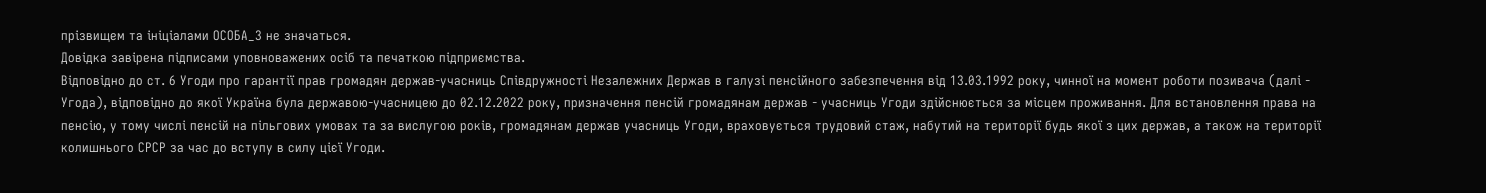прізвищем та ініціалами ОСОБА_3 не значаться.
Довідка завірена підписами уповноважених осіб та печаткою підприємства.
Відповідно до ст. 6 Угоди про гарантії прав громадян держав-учасниць Співдружності Незалежних Держав в галузі пенсійного забезпечення від 13.03.1992 року, чинної на момент роботи позивача (далі - Угода), відповідно до якої Україна була державою-учасницею до 02.12.2022 року, призначення пенсій громадянам держав - учасниць Угоди здійснюється за місцем проживання. Для встановлення права на пенсію, у тому числі пенсій на пільгових умовах та за вислугою років, громадянам держав учасниць Угоди, враховується трудовий стаж, набутий на території будь якої з цих держав, а також на території колишнього СРСР за час до вступу в силу цієї Угоди.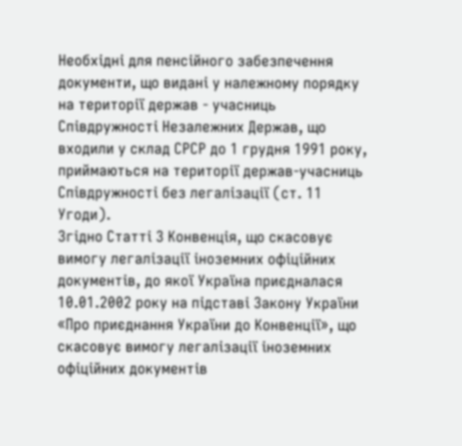Необхідні для пенсійного забезпечення документи, що видані у належному порядку на території держав - учасниць Співдружності Незалежних Держав, що входили у склад СРСР до 1 грудня 1991 року, приймаються на території держав-учасниць Співдружності без легалізації (ст. 11 Угоди).
Згідно Статті 3 Конвенція, що скасовує вимогу легалізації іноземних офіційних документів, до якої Україна приєдналася 10.01.2002 року на підставі Закону України «Про приєднання України до Конвенції», що скасовує вимогу легалізації іноземних офіційних документів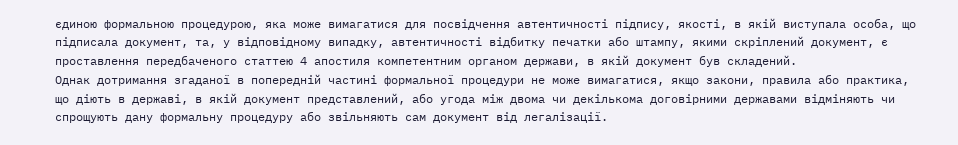єдиною формальною процедурою, яка може вимагатися для посвідчення автентичності підпису, якості, в якій виступала особа, що підписала документ, та, у відповідному випадку, автентичності відбитку печатки або штампу, якими скріплений документ, є проставлення передбаченого статтею 4 апостиля компетентним органом держави, в якій документ був складений.
Однак дотримання згаданої в попередній частині формальної процедури не може вимагатися, якщо закони, правила або практика, що діють в державі, в якій документ представлений, або угода між двома чи декількома договірними державами відміняють чи спрощують дану формальну процедуру або звільняють сам документ від легалізації.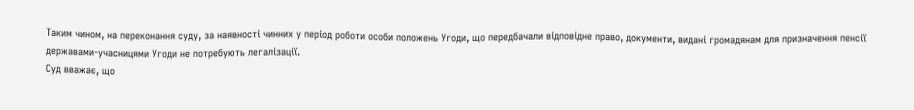Таким чином, на переконання суду, за наявності чинних у період роботи особи положень Угоди, що передбачали відповідне право, документи, видані громадянам для призначення пенсії державами-учасницями Угоди не потребують легалізації.
Суд вважає, що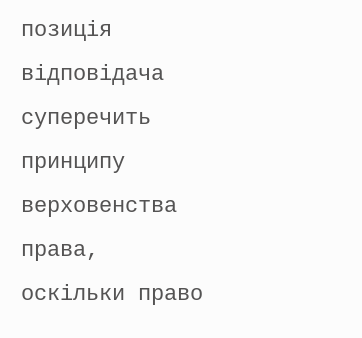позиція відповідача суперечить принципу верховенства права, оскільки право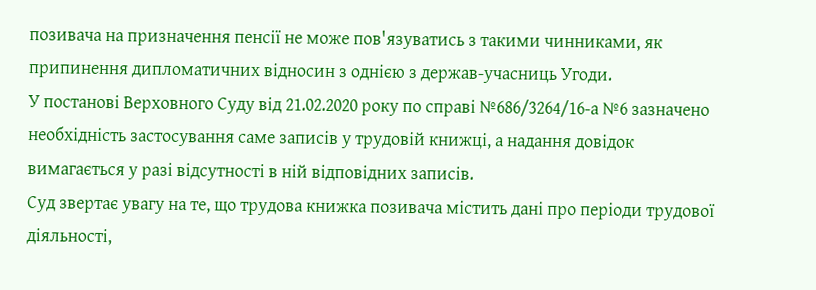позивача на призначення пенсії не може пов'язуватись з такими чинниками, як припинення дипломатичних відносин з однією з держав-учасниць Угоди.
У постанові Верховного Суду від 21.02.2020 року по справі №686/3264/16-а №6 зазначено необхідність застосування саме записів у трудовій книжці, а надання довідок вимагається у разі відсутності в ній відповідних записів.
Суд звертає увагу на те, що трудова книжка позивача містить дані про періоди трудової діяльності,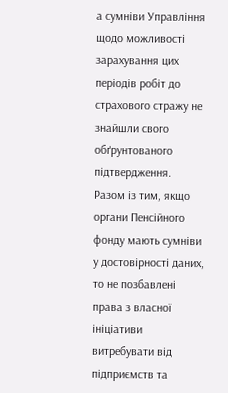а сумніви Управління щодо можливості зарахування цих періодів робіт до страхового стражу не знайшли свого обґрунтованого підтвердження.
Разом із тим, якщо органи Пенсійного фонду мають сумніви у достовірності даних, то не позбавлені права з власної ініціативи витребувати від підприємств та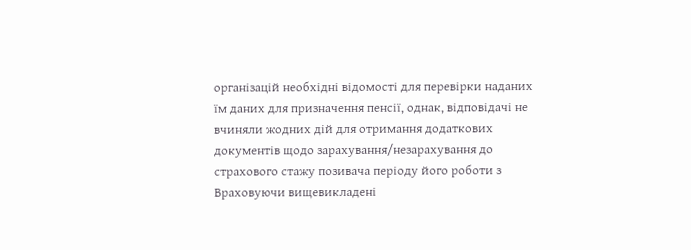організацій необхідні відомості для перевірки наданих їм даних для призначення пенсії, однак, відповідачі не вчиняли жодних дій для отримання додаткових документів щодо зарахування/незарахування до страхового стажу позивача періоду його роботи з Враховуючи вищевикладені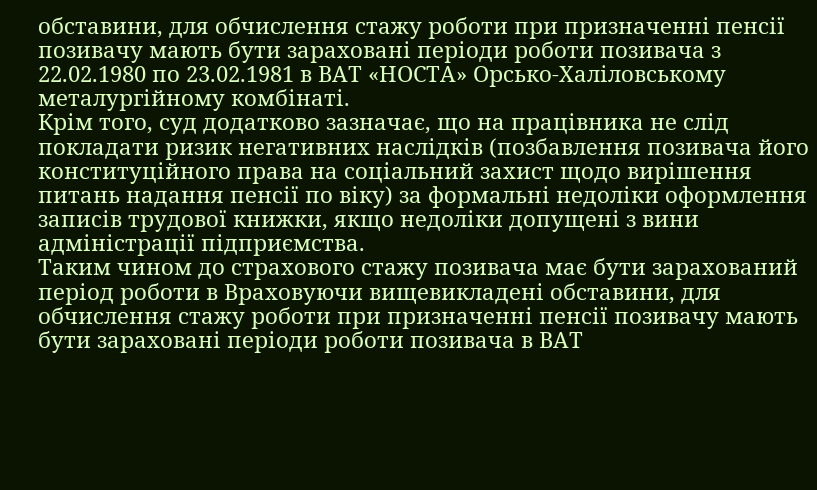обставини, для обчислення стажу роботи при призначенні пенсії позивачу мають бути зараховані періоди роботи позивача з 22.02.1980 по 23.02.1981 в ВАТ «НОСТА» Орсько-Халіловському металургійному комбінаті.
Крім того, суд додатково зазначає, що на працівника не слід покладати ризик негативних наслідків (позбавлення позивача його конституційного права на соціальний захист щодо вирішення питань надання пенсії по віку) за формальні недоліки оформлення записів трудової книжки, якщо недоліки допущені з вини адміністрації підприємства.
Таким чином до страхового стажу позивача має бути зарахований період роботи в Враховуючи вищевикладені обставини, для обчислення стажу роботи при призначенні пенсії позивачу мають бути зараховані періоди роботи позивача в ВАТ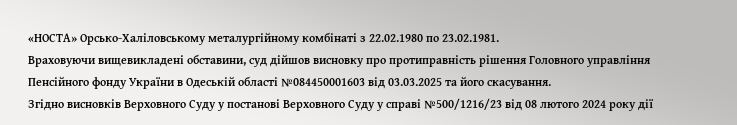«НОСТА» Орсько-Халіловському металургійному комбінаті з 22.02.1980 по 23.02.1981.
Враховуючи вищевикладені обставини, суд дійшов висновку про протиправність рішення Головного управління Пенсійного фонду України в Одеській області №084450001603 від 03.03.2025 та його скасування.
Згідно висновків Верховного Суду у постанові Верховного Суду у справі №500/1216/23 від 08 лютого 2024 року дії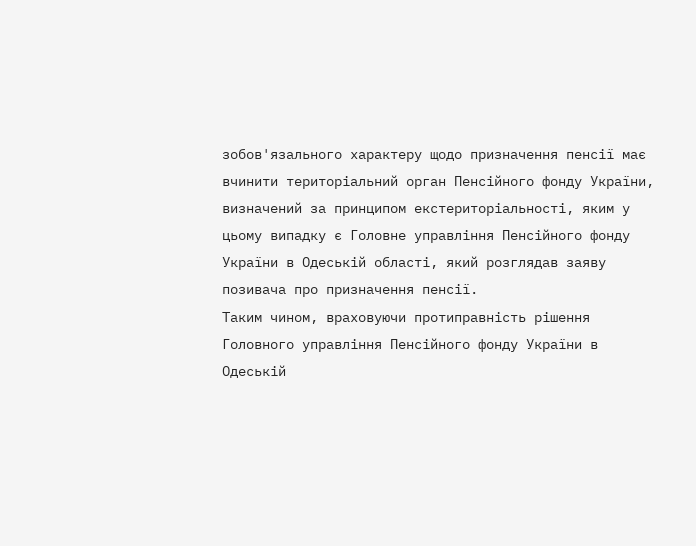зобов'язального характеру щодо призначення пенсії має вчинити територіальний орган Пенсійного фонду України, визначений за принципом екстериторіальності, яким у цьому випадку є Головне управління Пенсійного фонду України в Одеській області, який розглядав заяву позивача про призначення пенсії.
Таким чином, враховуючи протиправність рішення Головного управління Пенсійного фонду України в Одеській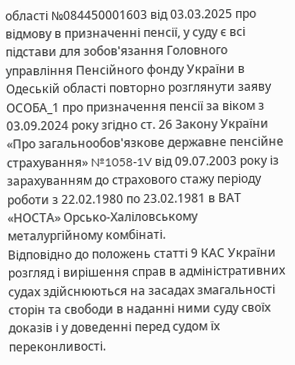області №084450001603 від 03.03.2025 про відмову в призначенні пенсії, у суду є всі підстави для зобов'язання Головного управління Пенсійного фонду України в Одеській області повторно розглянути заяву ОСОБА_1 про призначення пенсії за віком з 03.09.2024 року згідно ст. 26 Закону України «Про загальнообов'язкове державне пенсійне страхування» №1058-1V від 09.07.2003 року із зарахуванням до страхового стажу періоду роботи з 22.02.1980 по 23.02.1981 в ВАТ «НОСТА» Орсько-Халіловському металургійному комбінаті.
Відповідно до положень статті 9 КАС України розгляд і вирішення справ в адміністративних судах здійснюються на засадах змагальності сторін та свободи в наданні ними суду своїх доказів і у доведенні перед судом їх переконливості.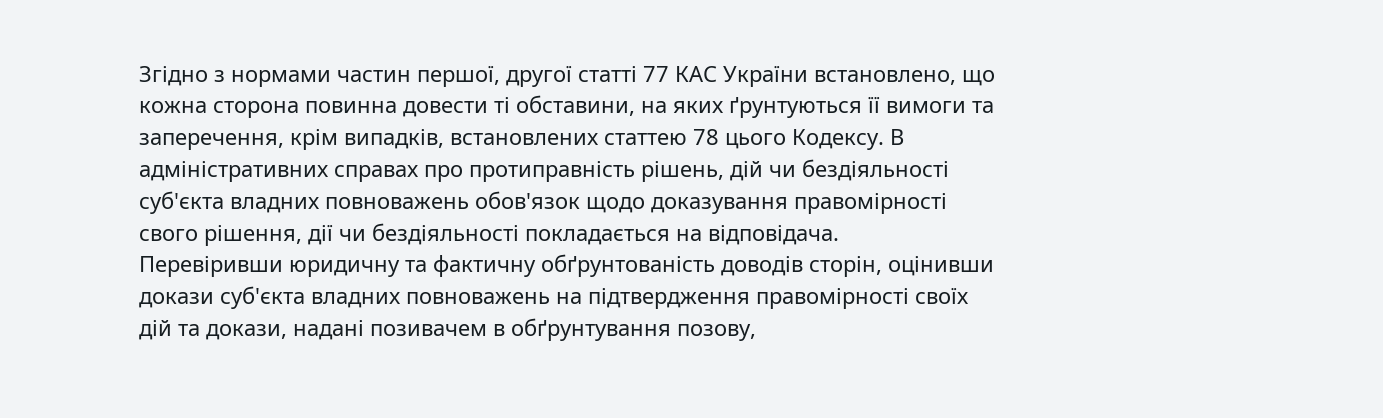Згідно з нормами частин першої, другої статті 77 КАС України встановлено, що кожна сторона повинна довести ті обставини, на яких ґрунтуються її вимоги та заперечення, крім випадків, встановлених статтею 78 цього Кодексу. В адміністративних справах про протиправність рішень, дій чи бездіяльності суб'єкта владних повноважень обов'язок щодо доказування правомірності свого рішення, дії чи бездіяльності покладається на відповідача.
Перевіривши юридичну та фактичну обґрунтованість доводів сторін, оцінивши докази суб'єкта владних повноважень на підтвердження правомірності своїх дій та докази, надані позивачем в обґрунтування позову,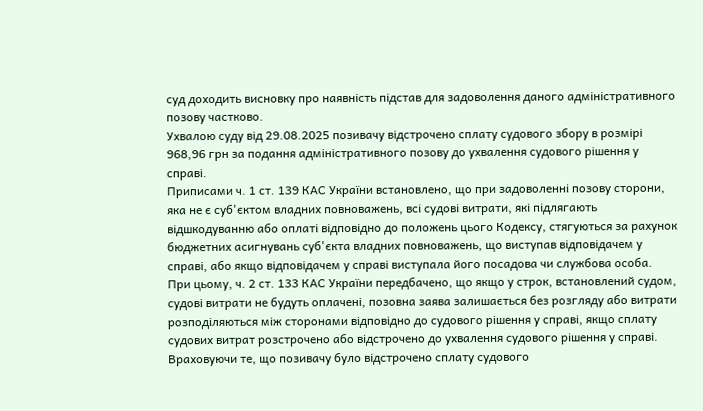суд доходить висновку про наявність підстав для задоволення даного адміністративного позову частково.
Ухвалою суду від 29.08.2025 позивачу відстрочено сплату судового збору в розмірі 968,96 грн за подання адміністративного позову до ухвалення судового рішення у справі.
Приписами ч. 1 ст. 139 КАС України встановлено, що при задоволенні позову сторони, яка не є суб'єктом владних повноважень, всі судові витрати, які підлягають відшкодуванню або оплаті відповідно до положень цього Кодексу, стягуються за рахунок бюджетних асигнувань суб'єкта владних повноважень, що виступав відповідачем у справі, або якщо відповідачем у справі виступала його посадова чи службова особа.
При цьому, ч. 2 ст. 133 КАС України передбачено, що якщо у строк, встановлений судом, судові витрати не будуть оплачені, позовна заява залишається без розгляду або витрати розподіляються між сторонами відповідно до судового рішення у справі, якщо сплату судових витрат розстрочено або відстрочено до ухвалення судового рішення у справі.
Враховуючи те, що позивачу було відстрочено сплату судового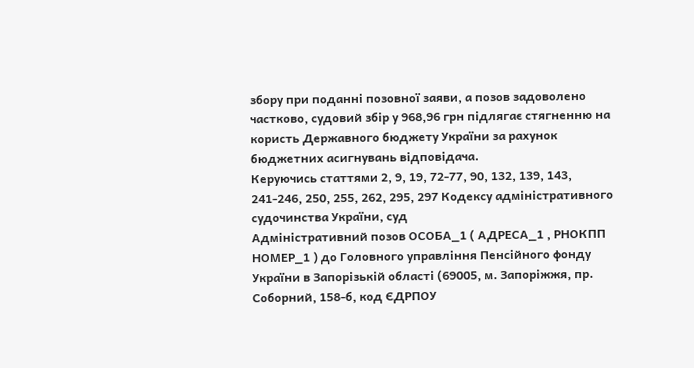збору при поданні позовної заяви, а позов задоволено частково, судовий збір у 968,96 грн підлягає стягненню на користь Державного бюджету України за рахунок бюджетних асигнувань відповідача.
Керуючись статтями 2, 9, 19, 72-77, 90, 132, 139, 143, 241-246, 250, 255, 262, 295, 297 Кодексу адміністративного судочинства України, суд
Адміністративний позов ОСОБА_1 ( АДРЕСА_1 , РНОКПП НОМЕР_1 ) до Головного управління Пенсійного фонду України в Запорізькій області (69005, м. Запоріжжя, пр. Соборний, 158-б, код ЄДРПОУ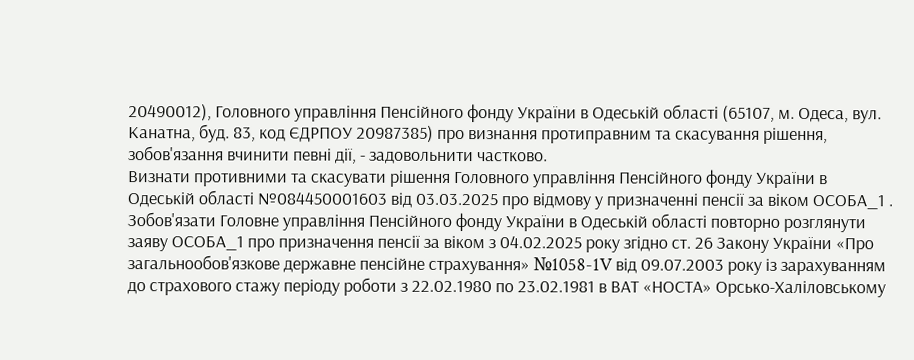20490012), Головного управління Пенсійного фонду України в Одеській області (65107, м. Одеса, вул. Канатна, буд. 83, код ЄДРПОУ 20987385) про визнання протиправним та скасування рішення, зобов'язання вчинити певні дії, - задовольнити частково.
Визнати противними та скасувати рішення Головного управління Пенсійного фонду України в Одеській області №084450001603 від 03.03.2025 про відмову у призначенні пенсії за віком ОСОБА_1 .
Зобов'язати Головне управління Пенсійного фонду України в Одеській області повторно розглянути заяву ОСОБА_1 про призначення пенсії за віком з 04.02.2025 року згідно ст. 26 Закону України «Про загальнообов'язкове державне пенсійне страхування» №1058-1V від 09.07.2003 року із зарахуванням до страхового стажу періоду роботи з 22.02.1980 по 23.02.1981 в ВАТ «НОСТА» Орсько-Халіловському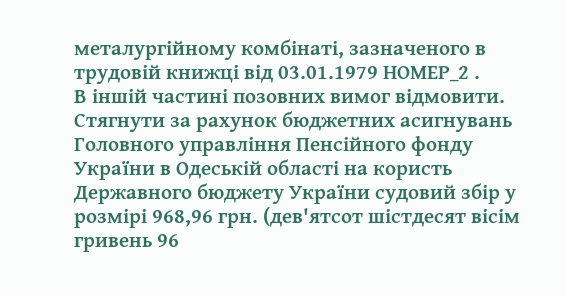металургійному комбінаті, зазначеного в трудовій книжці від 03.01.1979 НОМЕР_2 .
В іншій частині позовних вимог відмовити.
Стягнути за рахунок бюджетних асигнувань Головного управління Пенсійного фонду України в Одеській області на користь Державного бюджету України судовий збір у розмірі 968,96 грн. (дев'ятсот шістдесят вісім гривень 96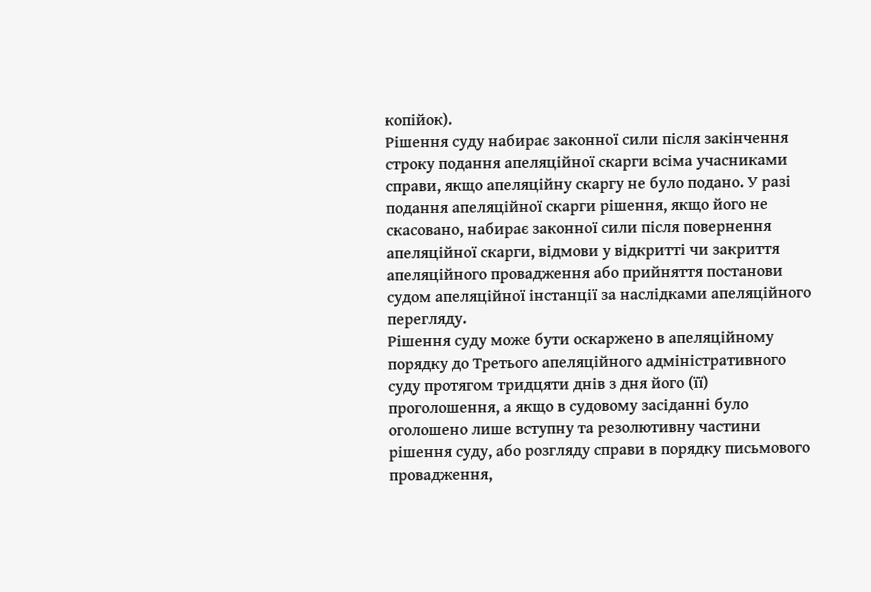копійок).
Рішення суду набирає законної сили після закінчення строку подання апеляційної скарги всіма учасниками справи, якщо апеляційну скаргу не було подано. У разі подання апеляційної скарги рішення, якщо його не скасовано, набирає законної сили після повернення апеляційної скарги, відмови у відкритті чи закриття апеляційного провадження або прийняття постанови судом апеляційної інстанції за наслідками апеляційного перегляду.
Рішення суду може бути оскаржено в апеляційному порядку до Третього апеляційного адміністративного суду протягом тридцяти днів з дня його (її) проголошення, а якщо в судовому засіданні було оголошено лише вступну та резолютивну частини рішення суду, або розгляду справи в порядку письмового провадження,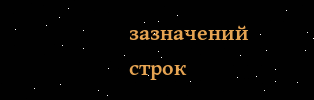зазначений строк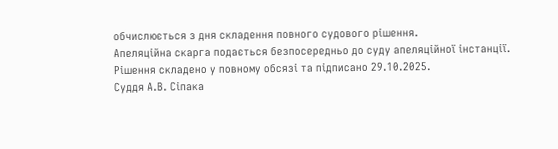обчислюється з дня складення повного судового рішення.
Апеляційна скарга подається безпосередньо до суду апеляційної інстанції.
Рішення складено у повному обсязі та підписано 29.10.2025.
Суддя А.В. Сіпака